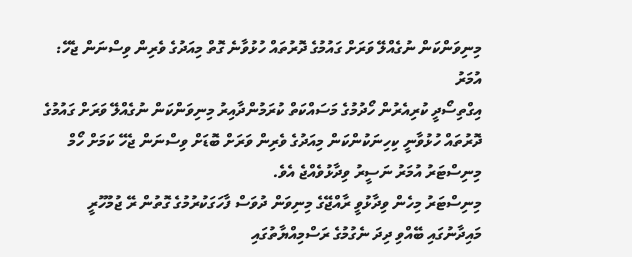މިނިވަންކަން ނުގެއްލޭ ވަރަށް ގައުމުގެ ދޮރުތައް ހުޅުވާނެ ގޮތް މިއަދުގެ ވެރިން ވިސްނަން ޖެހޭ: އުމަރު
އިގްތިސޯދީ ކުރިއެރުން ހޯދުމުގެ މަސައްކަތް ކުރަމުންދާއިރު މިނިވަންކަން ނުގެއްލޭ ވަރަށް ގައުމުގެ ދޮރުތައް ހުޅުވާނީ ކިހިނަކުންކަން މިއަދުގެ ވެރިން ވަރަށް ބޮޑަށް ވިސްނަން ޖެހޭ ކަމަށް ހޯމް މިނިސްޓަރު އުމަރު ނަސީރު ވިދާޅުވެއްޖެ އެވެ.
މިނިސްޓަރު މިހެން ވިދާޅުވީ ރާއްޖޭގެ މިނިވަން ދުވަސް ފާހަގަކުރުމުގެ ގޮތުން ރޭ ޖުމުހޫރީ މައިދާނުގައި ބޭއްވި ދިދަ ނެގުމުގެ ރަސްމިއްޔާތުގައި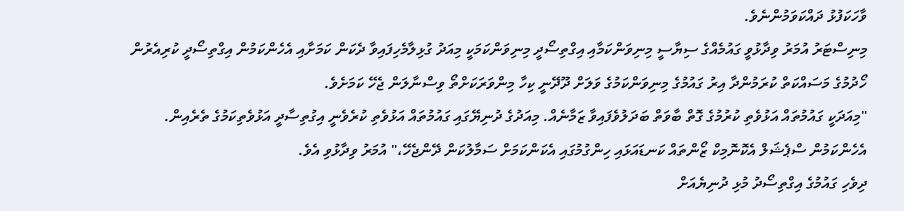ވާހަކަފުޅު ދައްކަވަމުންނެވެ.
މިނިސްޓަރު އުމަރު ވިދާޅުވީ ގައުމެއްގެ ސިޔާސީ މިނިވަންކަމާއި އިގްތިސޯދީ މިނިވަންކަމަކީ މިއަދު ގުޅިލާމެހިފައިވާ ދެކަން ކަމަށާއި އެހެންކަމުން އިގްތިސޯދީ ކުރިއެރުން ހޯދުމުގެ މަސައްކަތް ކުރަމުންދާ އިރު ގައުމުގެ މިނިވަންކަމުގެ ވަލަށް ދޫދޭނީ ކިހާ މިންވަރަކަށްތޯ ވިސްނާލަން ޖެހޭ ކަމަށެވެ.
"މިއަދަކީ ގައުމުތައް އަޅުވެތި ކުރުމުގެ ގޮތް ބާވަތް ބަދަލުވެފައިވާ ޒަމާނެއް. މިއަދުގެ ދުނިޔޭގައި ގައުމުތައް އަޅުވެތި ކުރެވެނީ އިގުތިސާދީ އަޅުވެތިކަމުގެ ތެރެއިން. އެހެންކަމުން ސްޕެޝަލް އެކޮނޮމިކް ޒޯންތައް ކަނޑައަޅައި ހިންގުމުގައި އެކަންކަމަށް ސަމާލުކަން ދޭންޖެހޭ،" އުމަރު ވިދާޅުވި އެވެ.
ދިވެހި ގައުމުގެ އިގްތިސޯދު މުޅި ދުނިޔެއަށް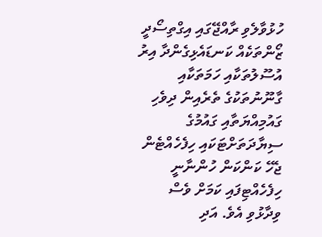ހުޅުވާލެވި ރާއްޖޭގައި އިގްތިސޯދީ ޒޯންތަކެއް ކަނޑައެޅިގެންދާ އިރު އުސޫލުތަކާއި ހަމަތަކާއި ގާނޫނުތަކުގެ ތެރެއިން ދިވެހި ގައުމިއްޔަތާއި ގައުމުގެ ސިޔާދަތަށްޓަކައި ހިފެހެއްޓެން ޖެހޭ ކަންކަން ހުންނާނީ ހިފެހެއްޓިފައި ކަމަށް ވެސް ވިދާޅުވި އެވެ. އަދި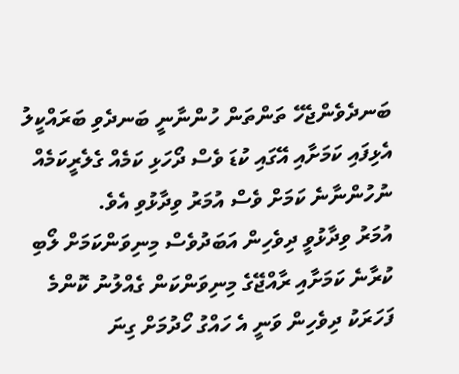ބަނދެވެންޖެހޭ ތަންތަން ހުންނާނީ ބަނދެވި ބަރައްކީލު އެޅިފައި ކަމަށާއި އޭގައި ކުޑަ ވެސް ދޯހަޅި ކަމެއް ގެލެރީކަމެއް ނުހުންނާނެ ކަމަށް ވެސް އުމަރު ވިދާޅުވި އެވެ.
އުމަރު ވިދާޅުވީ ދިވެހިން އަބަދުވެސް މިނިވަންކަމަށް ލޯބި ކުރާނެ ކަމަށާއި ރާއްޖޭގެ މިނިވަންކަން ގެއްލުނު ކޮންމެ ފަހަރަކު ދިވެހިން ވަނީ އެ ހައްގު ހޯދުމަށް ގިނަ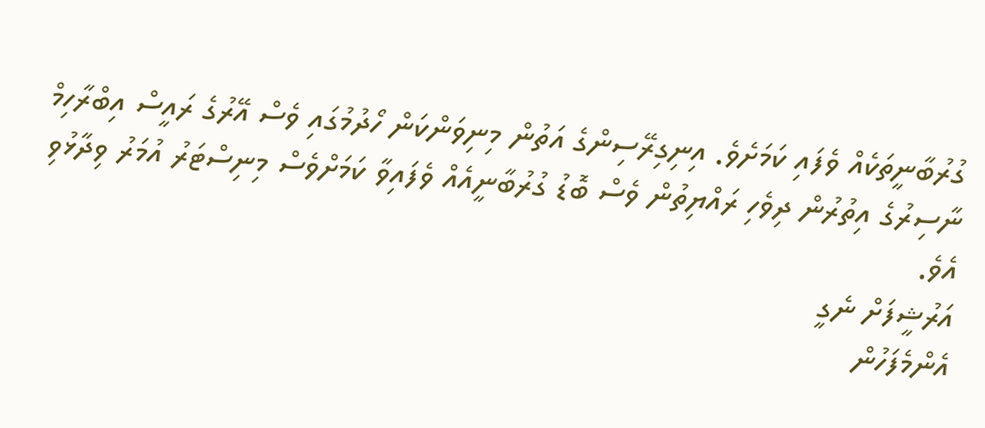ގުރުބާނީތަކެއް ވެފައި ކަމަށެވެ. އިނިގިރޭސިންގެ އަތުން މިނިވަންކަން ހޯދުމުގައި ވެސް އޭރުގެ ރައީސް އިބްރާހިމް ނާސިރުގެ އިތުރުން ދިވެހި ރައްޔިތުން ވެސް ބޮޑު ގުރުބާނީއެއް ވެފައިވާ ކަމަށްވެސް މިނިސްޓަރު އުމަރު ވިދާޅުވި އެވެ.
އަރުޝީފަށް ނެގީ
އެންމެފަހުން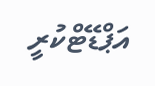އަޕްޑޭޓްކުރީ